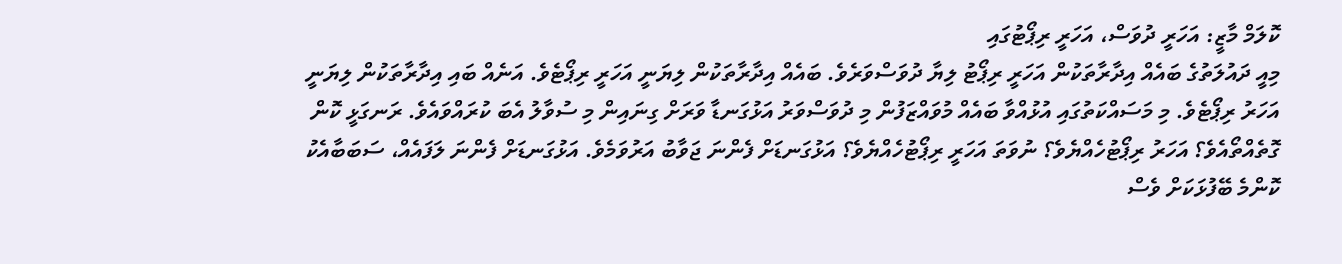ކޮލަމް މާޒީ: އަހަރީ ދުވަސް، އަހަރީ ރިޕޯޓުގައި
މިއީ ދައުލަތުގެ ބައެއް އިދާރާތަކުން އަހަރީ ރިޕޯޓު ލިޔާ ދުވަސްވަރެވެ. ބައެއް އިދާރާތަކުން ލިޔަނީ އަހަރީ ރިޕޯޓެވެ. އަނެއް ބައި އިދާރާތަކުން ލިޔަނީ އަހަރު ރިޕޯޓެވެ. މި މަސައްކަތުގައި އުޅުއްވާ ބައެއް މުވައްޒަފުން މި ދުވަސްވަރު އަޅުގަނޑާ ވަރަށް ގިނައިން މި ސުވާލު އެބަ ކުރައްވައެވެ. ރަނގަޅީ ކޮން ގޮތެއްތޯއެވެ؟ އަހަރު ރިޕޯޓުހެއްޔެވެ؟ ނުވަތަ އަހަރީ ރިޕޯޓުހެއްޔެވެ؟ އަޅުގަނޑަށް ފެންނަ ޖަވާބު އަރުވަމެވެ. އަޅުގަނޑަށް ފެންނަ ލަފައެއް، ސަބަބާއެކު ކޮންމެ ބޭފުޅަކަށް ވެސް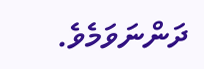ދަންނަވަމެވެ.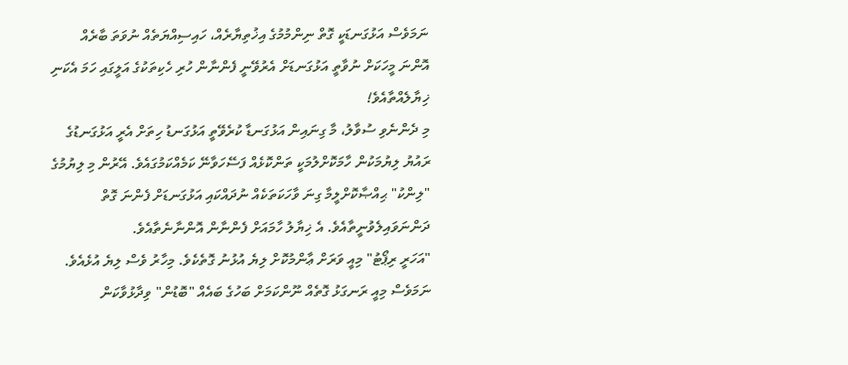ނަމަވެސް އަޅުގަނޑަކީ ގޮތް ނިންމުމުގެ އިޚުތިޔާރެއް، ހައިސިއްޔަތެއް ނުވަތަ ބާރެއް އޮންނަ މީހަކަށް ނުވާތީ އަޅުގަނޑަށް އެރުވޭނީ ފެންނާން ހުރި ހެކިތަކުގެ އަލީގައި ހަމަ އެކަނި ޚިޔާލެއްތާއެވެ!
މި ދެންނެވި ސުވާލު، މާ ގިނައިން އަޅުގަނޑާ ކުރެވޭތީ އަޅުގަނޑު ހިތަށް އެރީ އަޅުގަނޑުގެ ރައުޔު ލިޔުމަކުން ހާމަކޮށްލުމަކީ ތަންކޮޅެއް ފަސޭހަވާނޭ ކަމެއްކަމުގައެވެ. އޭރުން މި ލިޔުމުގެ "ލިންކު" ޙިއްޞާކޮށްލީމާ ގިނަ ވާހަކަތަކެއް ނުދައްކައި އަޅުގަނޑަށް ފެންނަ ގޮތް ދަންނަވައިލެވުނީތާއެވެ. އެ ޚިޔާލު ހާމައަށް ފެންނާން އޮންނާނެތާއެވެ.
"އަހަރީ ރިޕޯޓު" މިއީ ވަރަށް ޢާންމުކޮށް ލިޔެ އުޅުނު ގޮތެކެވެ. މިހާރު ވެސް ލިޔެ އުޅެއެވެ. ނަމަވެސް މިއީ ރަނގަޅު ގޮތެއް ނޫންކަމަށް ބަހުގެ ބައެއް "ބޮޑުން" ވިދާޅުވާކަން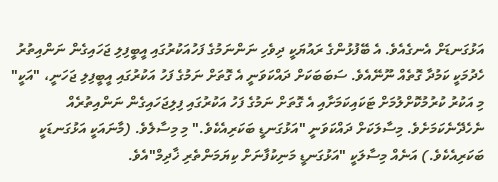އަޅުގަނޑަށް އެނގެއެވެ. އެ ބޭފުޅުންގެ ރައުޔަކީ ދިވެހި ނަންނަމުގެ ފަހުއަކުރުގައި އީބީފިލި ޖަހައިގެން ނަންއިތުރު ހެދުމަކީ ކަމުދާ ގޮތެއް ނޫނޭއެވެ. ސަބަބަކަށް ދައްކަވަނީ އެ ގޮތަށް ނަމުގެ ފަހު އަކުރުގައި އީބީފިލި ޖަހަނީ، "އަކީ" މި އަކުރު ކުރުމުކޮށްލުމަށް ޓަކައިކަމަށާއި އެ ގޮތަށް ނަމުގެ ފަހު އަކުރުގައި ފިލިޖަހައިގެން ނަންއިތުރެއް ނެހެދޭނެކަމަށެވެ. މިސާލަކަށް ދައްކަވަނީ "އަޅުގަނޑީ ބަކަރިއެކެވެ." މި މިސާލެވެ. (މާނައަކީ އަޅުގަނޑަކީ ބަކަރިއެކެވެ.) އަނެއް މިސާލަކީ "އަޅުގަނޑީ މަނިކުފާނަށް ކިޔަމަންތެރި ޚާދިމް"އެވެ.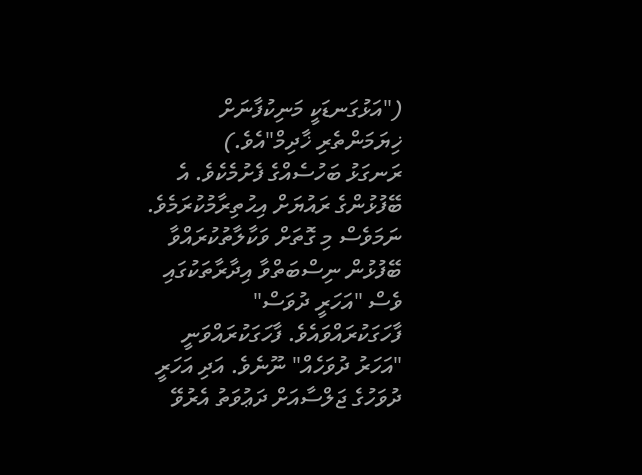("އަޅުގަނޑަކީ މަނިކުފާނަށް ޚިޔަމަންތެރި ޚާދިމް"އެވެ.)
ރަނގަޅު ބަހުސެއްގެ ފެށުމެކެވެ. އެ ބޭފުޅުންގެ ރައުޔަށް އިޙުތިރާމުކުރަމެވެ. ނަމަވެސް މި ގޮތަށް ވަކާލާތުކުރައްވާ ބޭފުޅުން ނިސްބަތްވާ އިދާރާތަކުގައި ވެސް "އަހަރީ ދުވަސް" ފާހަގަކުރައްވައެވެ. ފާހަގަކުރައްވަނީ "އަހަރު ދުވަހެއް" ނޫނެވެ. އަދި އަހަރީ ދުވަހުގެ ޖަލްސާއަށް ދަޢުވަތު އެރުވޭ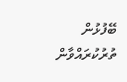ބޭފުޅުން ތުރުކުރައްވާން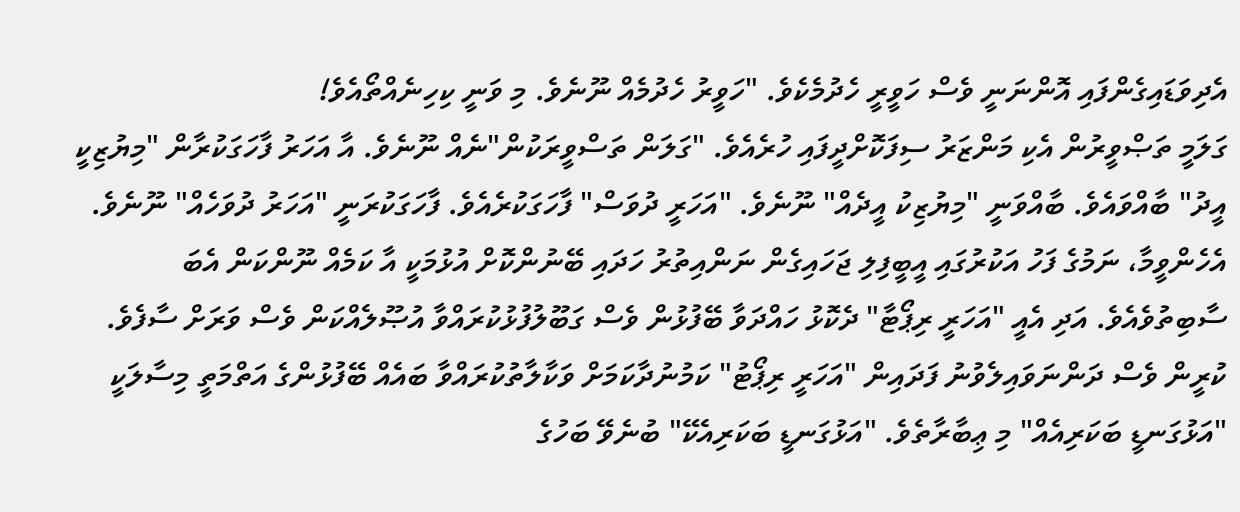އެދިވަޑައިގެންފައި އޮންނަނީ ވެސް ހަވީރީ ހެދުމެކެވެ. "ހަވީރު ހެދުމެއް ނޫނެވެ. މި ވަނީ ކިހިނެއްތޯއެވެ!
ގަލަމީ ތަޞްވީރުން އެކި މަންޒަރު ސިފަކޮށްދީފައި ހުރެއެވެ. "ގަލަން ތަސްވީރަކުން"ނެއް ނޫނެވެ. އާ އަހަރު ފާހަގަކުރާން "މިޔުޒިކީ އީދު" ބާއްވައެވެ. ބާއްވަނީ "މިޔުޒިކު އީދެއް" ނޫނެވެ. "އަހަރީ ދުވަސް" ފާހަގަކުރެއެވެ. ފާހަގަކުރަނީ "އަހަރު ދުވަހެއް" ނޫނެވެ. އެހެންވީމާ، ނަމުގެ ފަހު އަކުރުގައި އީބީފިލި ޖަހައިގެން ނަންއިތުރު ހަދައި ބޭނުންކޮށް އުޅުމަކީ އާ ކަމެއް ނޫންކަން އެބަ ސާބިތުވެއެވެ. އަދި އެއީ "އަހަރީ ރިޕޯޓާ" ދެކޮޅު ހައްދަވާ ބޭފުޅުން ވެސް ގަބޫލުފުޅުކުރައްވާ އުޞޫލެއްކަން ވެސް ވަރަށް ސާފެވެ.
ކުރީން ވެސް ދަންނަވައިލެވުނު ފަދައިން "އަހަރީ ރިޕޯޓު" ކަމުނުދާކަމަށް ވަކާލާތުކުރައްވާ ބައެއް ބޭފުޅުންގެ އަތްމަތީ މިސާލަކީ "އަޅުގަނޑީ ބަކަރިއެއް" މި ޢިބާރާތެވެ. "އަޅުގަނޑީ ބަކަރިއެކޭ" ބުނެވޭ ބަހުގެ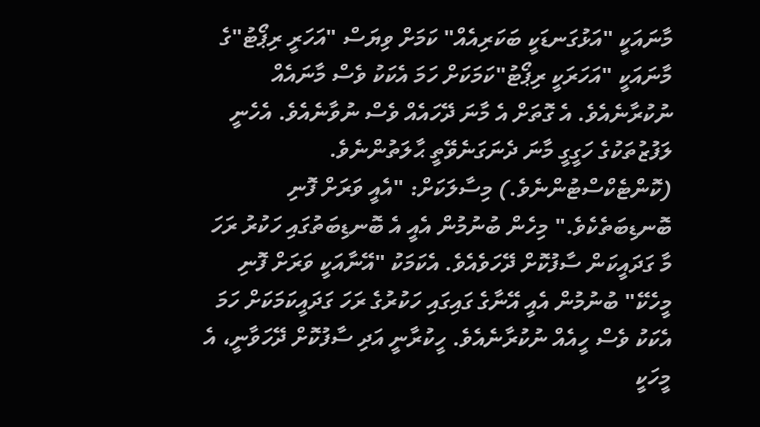މާނައަކީ "އަޅުގަނޑަކީ ބަކަރިއެއް" ކަމަށް ވިޔަސް "އަހަރީ ރިޕޯޓު"ގެ މާނައަކީ "އަހަރަކީ ރިޕޯޓު"ކަމަކަށް ހަމަ އެކަކު ވެސް މާނައެއް ނުކުރާނެއެވެ. އެ ގޮތަށް އެ މާނަ ދޭހައެއް ވެސް ނުވާނެއެވެ. އެހެނީ ލަފުޒުތަކުގެ ހަގީގީ މާނަ ދެނަގަނެވޭތީ ޙާލަތުންނެވެ. (ކޮންޓެކްސްޓުންނެވެ.) މިސާލަކަށް: "އެއީ ވަރަށް ފޮނި ބޮނޑިބަތެކެވެ." މިހެން ބުނުމުން އެއީ އެ ބޮނޑިބަތުގައި ހަކުރު ރަހަ މާ ގަދައީކަން ސާފުކޮށް ދޭހަވެއެވެ. އެކަމަކު "އޭނާއަކީ ވަރަށް ފޮނި މީހެކޭ" ބުނުމުން އެއީ އޭނާގެ ގައިގައި ހަކުރުގެ ރަހަ ގަދައީކަމަކަށް ހަމަ އެކަކު ވެސް ހީއެއް ނުކުރާނެއެވެ. ހީކުރާނީ އަދި ސާފުކޮށް ދޭހަވާނީ، އެ މީހަކީ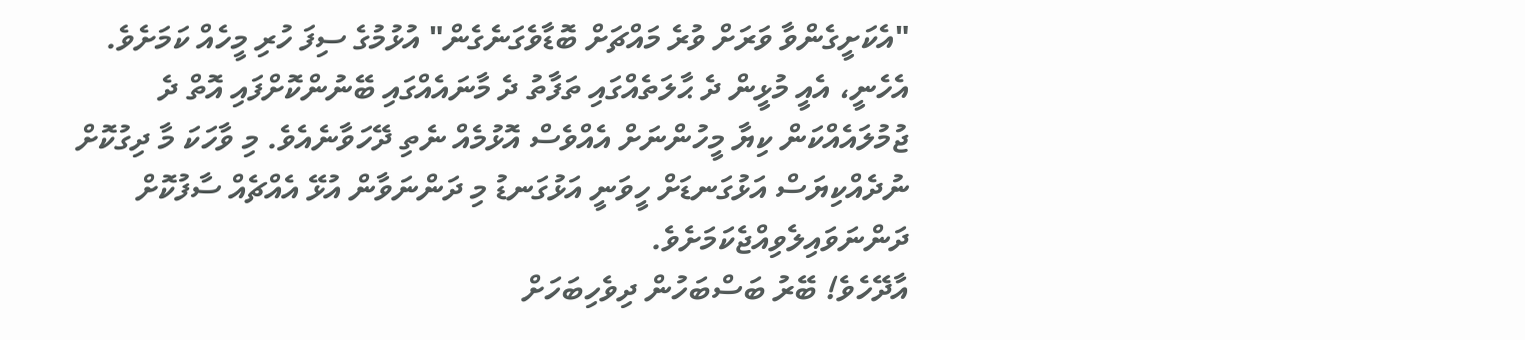"އެކަށީގެންވާ ވަރަށް ވުރެ މައްޗަށް ބޮޑާވެގަނެގެން" އުޅުމުގެ ސިފަ ހުރި މީހެއް ކަމަށެވެ. އެހެނީ، އެއީ މުޅީން ދެ ޙާލަތެއްގައި ތަފާތު ދެ މާނައެއްގައި ބޭނުންކޮށްފައި އޮތް ދެ ޖުމުލައެއްކަން ކިޔާ މީހުންނަށް އެއްވެސް އޮޅުމެއް ނެތި ދޭހަވާނެއެވެ. މި ވާހަކަ މާ ދިގުކޮށް ނުދެއްކިޔަސް އަޅުގަނޑަށް ހީވަނީ އަޅުގަނޑު މި ދަންނަވާން އުޅޭ އެއްޗެއް ސާފުކޮށް ދަންނަވައިލެވިއްޖެކަމަށެވެ.
އާދޭހެވެ! ބޭރު ބަސްބަހުން ދިވެހިބަހަށް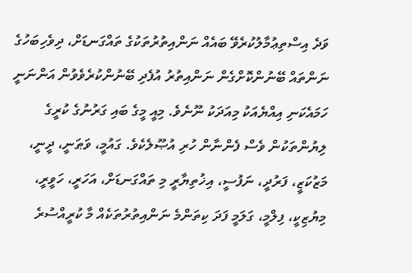ވަދެ އިސްތިޢުމާލުކުރެވޭ ބައެއް ނަންއިތުރުތަކުގެ ތައްގަނޑަށް، ދިވެހިބަހުގެ ނަންތައް ބޭނުންކޮށްގެން ނަންއިތުރު އުފެދި ބޭނުންކުރެވެވުން އަންނަނީ ހަމައެކަނި އިއްޔެއަކު މިއަދަކު ނޫނެވެ. މިއީ މީގެ ބައި ގަރުނުގެ ކުރީގެ ލިޔުންތަކުން ވެސް ފެންނާން ހުރި އުޞޫލެކެވެ. ގައުމީ، ވަޠަނީ، ދީނީ، މަޒުކަޒީ، ފަރުދީ، ނަފުސީ، އިޚުތިޔާރީ މި ތައްގަނޑަށް، އަހަރީ، ހަވީރީ، މިޔުޒިކީ، ފިލްމީ، ގަލަމީ ފަދަ ކިތަންމެ ނަންއިތުރުތަކެއް މާ ކުރީއްސުރެ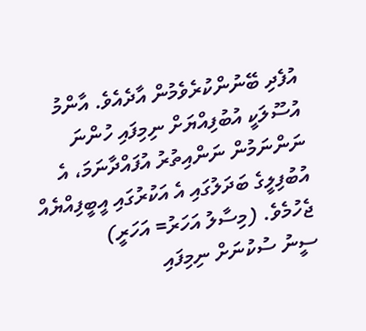އުފެދި ބޭނުންކުރެވެމުން އާދެއެވެ. އާންމު އުސޫލަކީ އުބުފިއްޔަށް ނިމިފައި ހުންނަ ނަންނަމުން ނަންއިތުރު އުފައްދާނަމަ، އެ އުބުފިލީގެ ބަދަލުގައި އެ އަކުރުގައި އީބީފިއްޔެއް ޖެހުމެވެ. (މިސާލު އަހަރު= އަހަރީ)
ސީނު ސުކުނަށް ނިމިފައި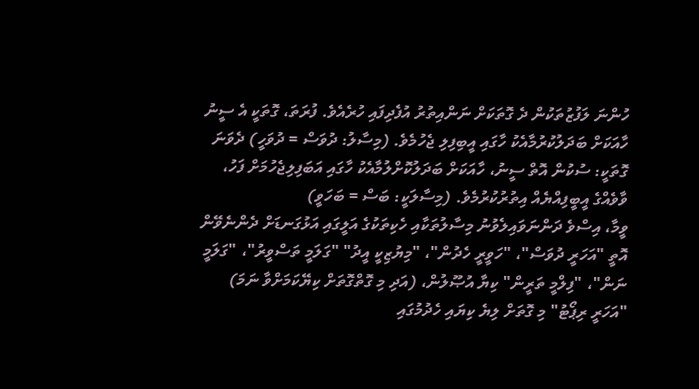ހުންނަ ލަފުޒުތަކުން ދެ ގޮތަކަށް ނަންއިތުރު އުފެދިފައި ހުރެއެވެ. ފުރަތަ، ގޮތަކީ އެ ސީނު ހާއަކަށް ބަދަލުކުރުމާއެކު ހާގައި އީބިފިލި ޖެހުމެވެ. (މިސާލު: ދުވަސް = ދުވަހީ) ދެވަނަ ގޮތަކީ: ސުކުން އޮތް ސީނު، ހާއަކަށް ބަދަލުކޮށްލުމާއެކު ހާގައި އަބަފިލިޖެހުމަށް ފަހު، ވާވެއްގެ އީބީފިއްޔެއް އިތުރުކުރުމެވެ. (މިސާލަކީ: ބަސް = ބަހަވީ)
ވީމާ، އިސްވެ ދަންނަވައިލެވުނު މިސާލުތަކާއި ހެކިތަކުގެ އަލީގައި އަޅުގަނޑަށް ދެންނެވޭން އޮތީ "އަހަރީ ދުވަސް"، "ހަވީރީ ހެދުން"، "މިޔުޒިކީ އީދު" "ގަލަމީ ތަސްވީރު"، "ގަލަމީ ނަން"، "ފިލްމީ ތަރީން" ކިޔާ އުޞޫލުން، (އަދި މި ގޮތްގޮތަށް ކިޔޭކަމަށްވާ ނަމަ) "އަހަރީ ރިޕޯޓު" މި ގޮތަށް ލިޔެ ކިޔައި ހެދުމުގައި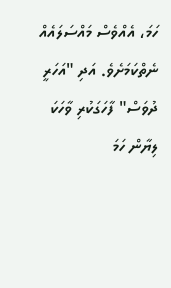ހަމަ، އެއްވެސް މައްސަލައެއް ނެތްކަމަށެވެ. އަދި "އަހަރީ ދުވަސް" ފާހަގަކުރި ވާހަކަ ލިޔާން ހަމަ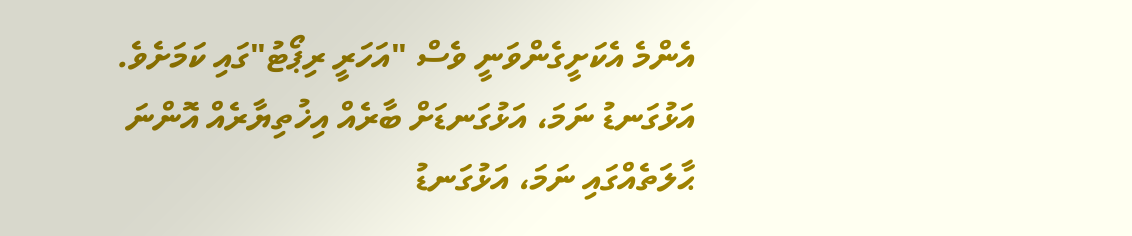އެންމެ އެކަށީގެންވަނީ ވެސް "އަހަރީ ރިޕޯޓު"ގައި ކަމަށެވެ. އަޅުގަނޑު ނަމަ، އަޅުގަނޑަށް ބާރެއް އިޚުތިޔާރެއް އޮންނަ ޙާލަތެއްގައި ނަމަ، އަޅުގަނޑު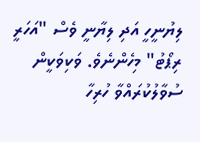ލިޔުނީހީ އަދި ލިޔާނީ ވެސް "އަހަރީ ރިޕޯޓު" މިހެންނެވެ. ވަކިވަކީން ސުވާލުކުރައްވާ ހުރިހާ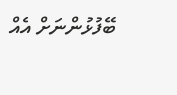ބޭފުޅުންނަށް އެއް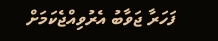ފަހަރާ ޖަވާބު އެރުވިއްޖެކަމަށް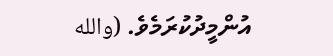އުންމީދުކުރަމެވެ. (والله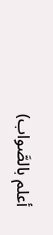أعلم بالصَّواب)